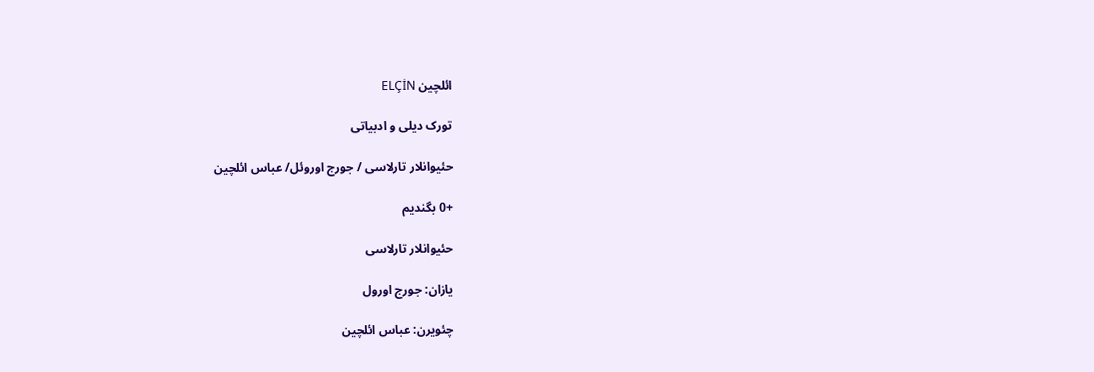ائلچین ELÇİN

تورک دیلی و ادبیاتی

حئیوانلار تارلاسی / جورج اوروئل/ عباس ائلچین

+0 بگندیم

حئیوانلار تارلاسی

یازان: جورج اورول

چئویرن: عباس ائلچین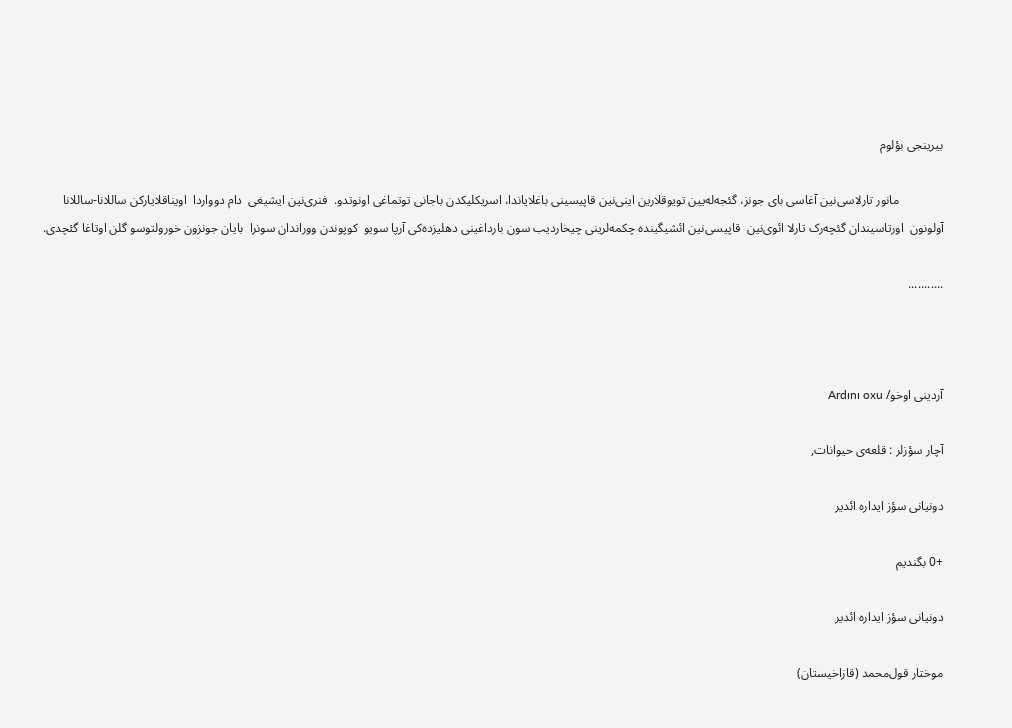بیرینجی بؤلوم

              مانور تارلاسی‌نین آغاسی بای جونز، گئجه‌‌له‌‌یین تویوقلارین اینی‌نین قاپیسینی باغلایاندا، اسریکلیکدن باجانی توتماغی اونوتدو.  فنری‌نین ایشیغی  دام دوواردا  اویناقلایارکن ساللانا-ساللانا آولونون  اورتاسیندان گئچه‌رک تارلا ائوی‌نین  قاپیسی‌نین ائشیگینده چکمه‌لرینی چیخاردیب سون بارداغینی دهلیزده‌کی آرپا سویو  کوپوندن ووراندان سونرا  بایان جونزون خورولتوسو گلن اوتاغا گئچدی.

...........



آردینی اوخو/ Ardını oxu

آچار سؤزلر : قلعه‌ی حیوانات,

دونیانی سؤز ایداره ائدیر

+0 بگندیم

دونیانی سؤز ایداره ائدیر

موختار قول‌محمد (قازاخیستان)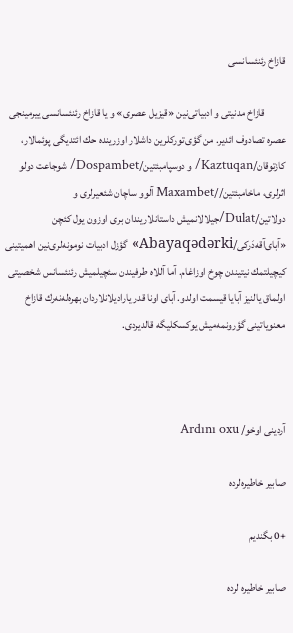قازاخ رئنئسانسی

          قازاخ مدنیتی و ادبیاتی‌‌نین «قیزیل عصری» و یا قازاخ رئنئسانسی ییرمینجی عصره تصادوف ائدیر. من گؤی‌‌توركلرین داشلار اوزرینده حك ائتدیگی پوئمالار، كازتوقان/Kaztuqan/ و دوسپامبئتین/Dospambet/ شوجاعت دولو اثرلری، ماخامبئتین//Maxambet آلوو ساچان شئعیرلری و دولاتین/Dulat/جیلالانمیش داستانلاریندان بری اوزون یول كئچن «آبای‌آقه‌دَركی/Abayaqədərki» گؤزل ادبیات نومونه‌‌لری‌‌نین اهمیتینی كیچیلتمك نیتیندن چوخ اوزاغام. آما آللاه طرفیندن سئچیلمیش رئنئسانس شخصیتی اولماق یالنیز آبایا قیسمت اولدو. آبای اونا قدر یارادیلانلاردان بهره‌له‌نه‌رك قازاخ معنویاتینی گؤرونمه‌‌‌میش یوكسكلیگه قالدیردی.



آردینی اوخو/ Ardını oxu

صابیر خاطیره‌لرده

+0 بگندیم

صابیر خاطیره لرده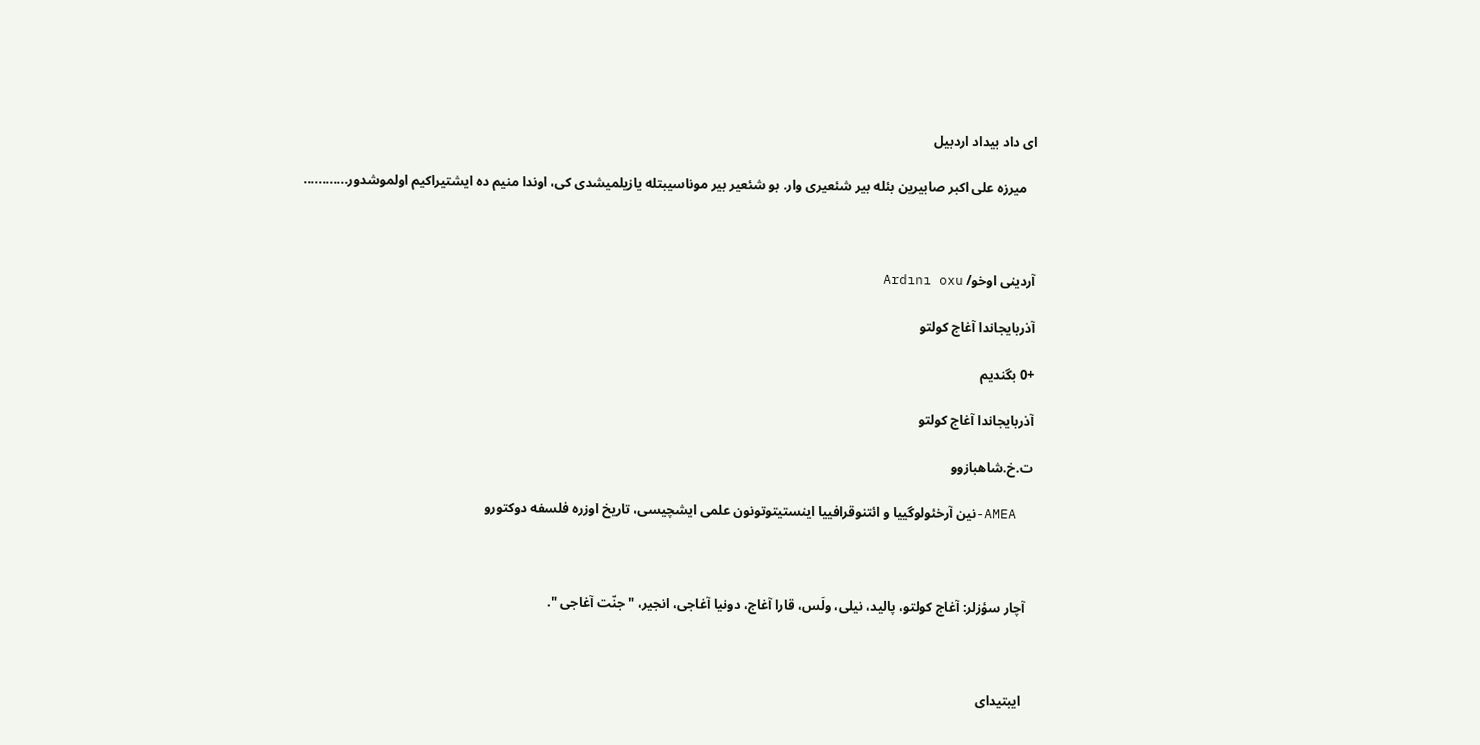ای داد بیداد اردبیل

   میرزه علی اكبر صابیرین بئله بیر شئعیری وار. بو شئعیر بیر موناسیبتله یازیلمیشدی كی، اوندا منیم ده ایشتیراكیم اولموشدور............



آردینی اوخو/ Ardını oxu

آذربایجاندا آغاج كولتو

+0 بگندیم

آذربایجاندا آغاج كولتو

ت.خ.شاهبازوو

  AMEA-نین آرخئولوگییا و ائتنوقرافییا اینستیتوتونون علمی ایشچیسی، تاریخ اوزره فلسفه دوكتورو



  آچار سؤزلر: آغاج كولتو، پالید، نیلی، ولَس، قارا آغاج، دونیا آغاجی، انجیر، " جنّت آغاجی ".



   ایبتیدای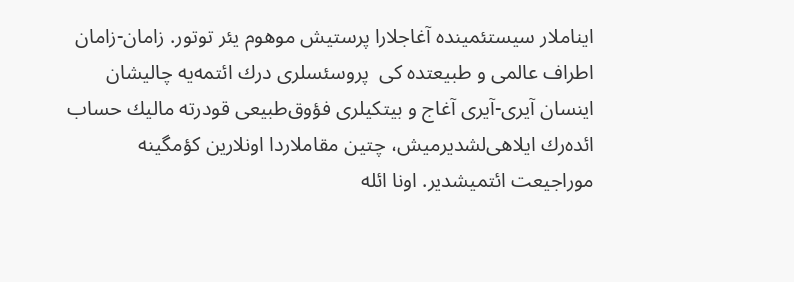ایناملار سیستئمینده آغاجلارا پرستیش موهوم یئر توتور. زامان-زامان اطراف عالمی و طبیعتده كی  پروسئسلری درك ائتمه‌‌یه چالیشان اینسان آیری-آیری آغاج و بیتكیلری فؤوق‌طبیعی قودرته مالیك حساب ائده‌رك ایلاهی‌لشدیرمیش، چتین مقاملاردا اونلارین كؤمگینه موراجیعت ائتمیشدیر. اونا ائله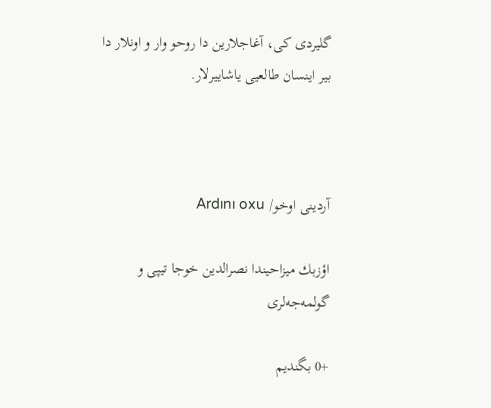گلیردی كی، آغاجلارین دا روحو وار و اونلار دا بیر اینسان طالعیی یاشاییرلار.



آردینی اوخو/ Ardını oxu

اؤزبك میزاحیندا نصرالدین خوجا تیپی و گولمه‌جه‌لری

+0 بگندیم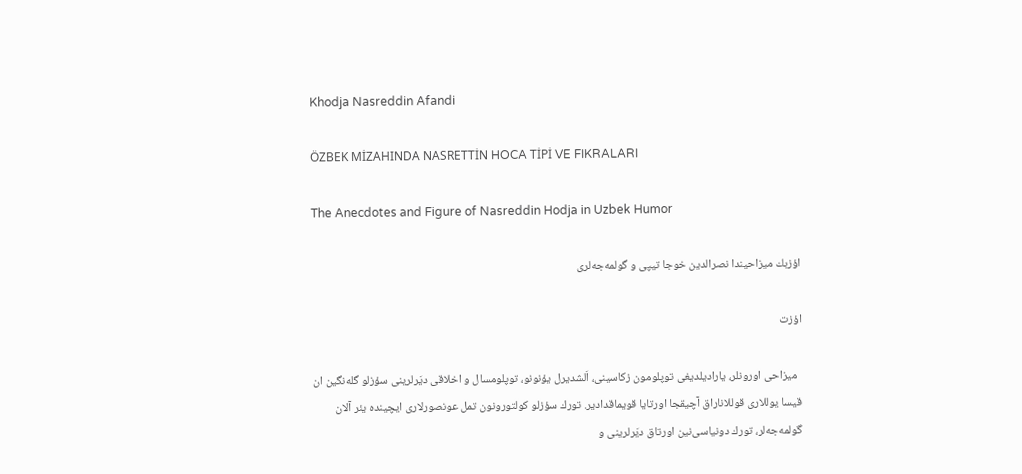Khodja Nasreddin Afandi

ÖZBEK MİZAHINDA NASRETTİN HOCA TİPİ VE FIKRALARI

The Anecdotes and Figure of Nasreddin Hodja in Uzbek Humor

اؤزبك میزاحیندا نصرالدین خوجا تیپی و گولمه‌جه‌لری

اؤزت

  میزاحی اورونلر، یارادیلدیغی توپلومون زكاسینی، اَلشدیرل یؤنونو، توپلومسال و اخلاقی دیَرلرینی سؤزلو گله‌نگین ان قیسا یوللاری قوللاناراق آچیقجا اورتایا قویماقدادیر. تورك سؤزلو كولتورونون تمل عونصورلاری ایچینده یئر آلان گولمه‌جه‌لر، تورك دونیاسی‌نین اورتاق دیَرلرینی و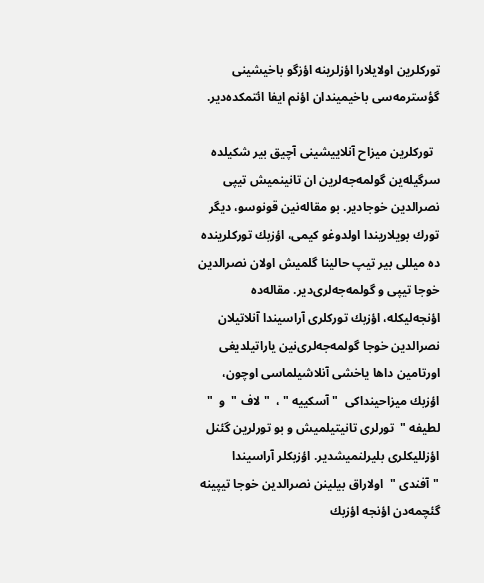توركلرین اولایلارا اؤزلرینه اؤزگو باخیشینی گؤسترمه‌سی باخیمیندان اؤنم ایفا ائتمكده‌دیر.

  توركلرین میزاح آنلاییشینی آچیق بیر شكیلده سرگیله‌ین گولمه‌جه‌لرین ان تانینمیش تیپی نصرالدین خوجادیر. بو مقاله‌نین قونوسو، دیگر تورك بویلاریندا اولدوغو كیمی، اؤزبك توركلرینده ده میللی بیر تیپ حالینا گلمیش اولان نصرالدین خوجا تیپی و گولمه‌جه‌لری‌دیر. مقاله‌ده اؤنجه‌لیكله، اؤزبك توركلری آراسیندا آنلاتیلان نصرالدین خوجا گولمه‌جه‌لری‌نین یاراتیلدیغی اورتامین داها یاخشی آنلاشیلماسی اوچون، اؤزبك میزاحینداكی  " آسكییه " ،  " لاف "  و  " لطیفه "  تورلری تانیتیلمیش و بو تورلرین گئنل اؤزللیكلری بلیرلنمیشدیر. اؤزبكلر آراسیندا  "آفندی "  اولاراق بیلینن نصرالدین خوجا تیپینه گئچمه‌‌دن اؤنجه اؤزبك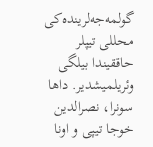گولمه‌جه‌لرینده‌كی محللی تیپلر حاققیندا بیلگی وئریلمیشدیر. داها سونرا، نصرالدین خوجا تیپی و اونا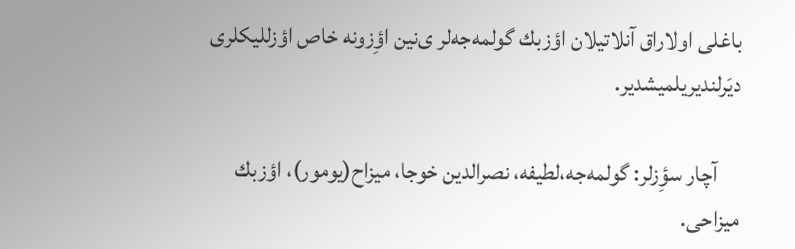باغلی اولاراق آنلاتیلان اؤزبك گولمه‌جه‌لر ی‌نین اؤِزونه خاص اؤزللیكلری دیَرلندیریلمیشدیر.

     آچار سؤِزلر: گولمه‌جه،لطیفه، نصرالدین خوجا، میزاح(یومور)، اؤزبك میزاحی.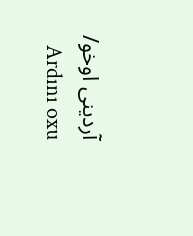آردینی اوخو/ Ardını oxu